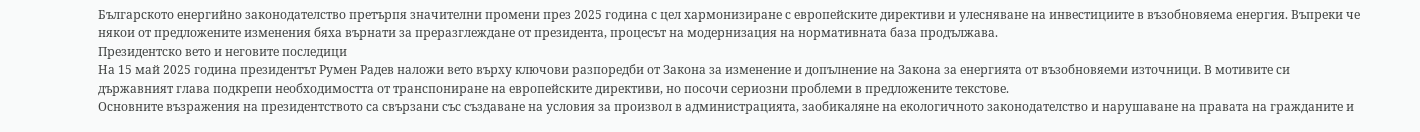Българското енергийно законодателство претърпя значителни промени през 2025 година с цел хармонизиране с европейските директиви и улесняване на инвестициите в възобновяема енергия. Въпреки че някои от предложените изменения бяха върнати за преразглеждане от президента, процесът на модернизация на нормативната база продължава.
Президентско вето и неговите последици
На 15 май 2025 година президентът Румен Радев наложи вето върху ключови разпоредби от Закона за изменение и допълнение на Закона за енергията от възобновяеми източници. В мотивите си държавният глава подкрепи необходимостта от транспониране на европейските директиви, но посочи сериозни проблеми в предложените текстове.
Основните възражения на президентството са свързани със създаване на условия за произвол в администрацията, заобикаляне на екологичното законодателство и нарушаване на правата на гражданите и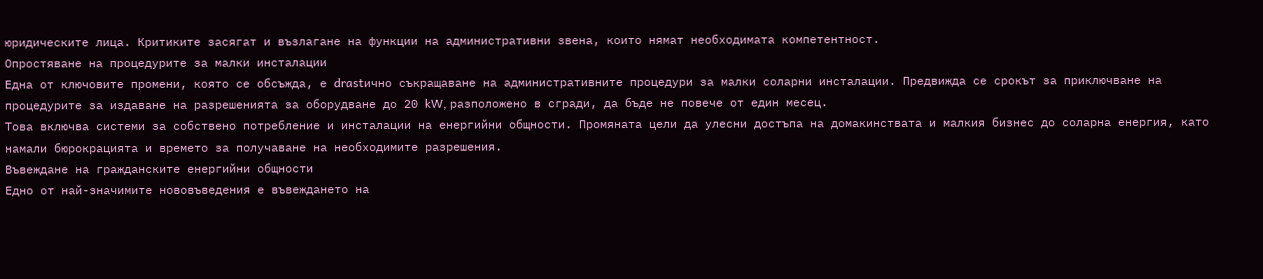юридическите лица. Критиките засягат и възлагане на функции на административни звена, които нямат необходимата компетентност.
Опростяване на процедурите за малки инсталации
Една от ключовите промени, която се обсъжда, е drastично съкращаване на административните процедури за малки соларни инсталации. Предвижда се срокът за приключване на процедурите за издаване на разрешенията за оборудване до 20 kW, разположено в сгради, да бъде не повече от един месец.
Това включва системи за собствено потребление и инсталации на енергийни общности. Промяната цели да улесни достъпа на домакинствата и малкия бизнес до соларна енергия, като намали бюрокрацията и времето за получаване на необходимите разрешения.
Въвеждане на гражданските енергийни общности
Едно от най-значимите нововъведения е въвеждането на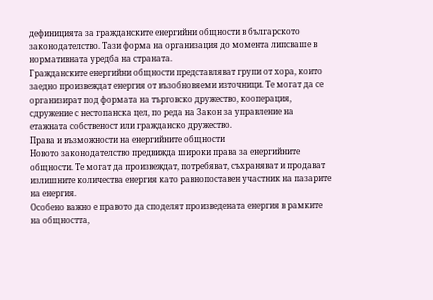дефиницията за гражданските енергийни общности в българското законодателство. Тази форма на организация до момента липсваше в нормативната уредба на страната.
Гражданските енергийни общности представляват групи от хора, които заедно произвеждат енергия от възобновяеми източници. Те могат да се организират под формата на търговско дружество, кооперация, сдружение с нестопанска цел, по реда на Закон за управление на етажната собственост или гражданско дружество.
Права и възможности на енергийните общности
Новото законодателство предвижда широки права за енергийните общности. Те могат да произвеждат, потребяват, съхраняват и продават излишните количества енергия като равнопоставен участник на пазарите на енергия.
Особено важно е правото да споделят произведената енергия в рамките на общността,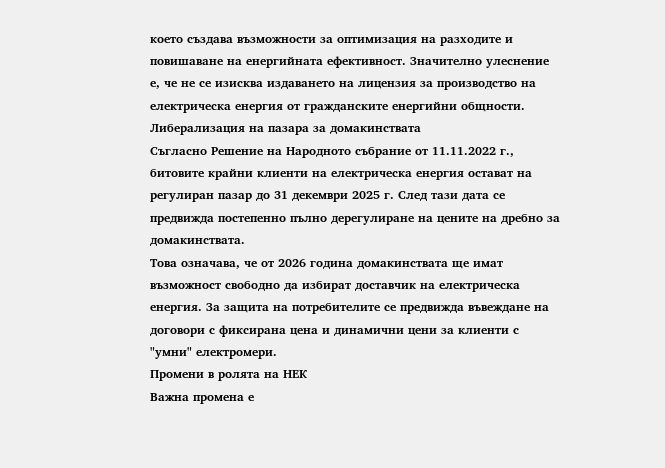което създава възможности за оптимизация на разходите и повишаване на енергийната ефективност. Значително улеснение е, че не се изисква издаването на лицензия за производство на електрическа енергия от гражданските енергийни общности.
Либерализация на пазара за домакинствата
Съгласно Решение на Народното събрание от 11.11.2022 г., битовите крайни клиенти на електрическа енергия остават на регулиран пазар до 31 декември 2025 г. След тази дата се предвижда постепенно пълно дерегулиране на цените на дребно за домакинствата.
Това означава, че от 2026 година домакинствата ще имат възможност свободно да избират доставчик на електрическа енергия. За защита на потребителите се предвижда въвеждане на договори с фиксирана цена и динамични цени за клиенти с "умни" електромери.
Промени в ролята на НЕК
Важна промена е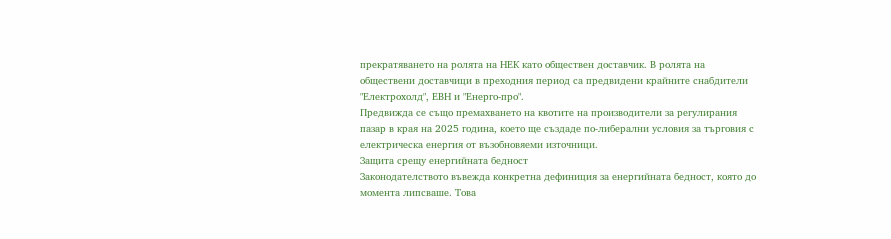прекратяването на ролята на НЕК като обществен доставчик. В ролята на обществени доставчици в преходния период са предвидени крайните снабдители "Електрохолд", ЕВН и "Енерго-про".
Предвижда се също премахването на квотите на производители за регулирания пазар в края на 2025 година, което ще създаде по-либерални условия за търговия с електрическа енергия от възобновяеми източници.
Защита срещу енергийната бедност
Законодателството въвежда конкретна дефиниция за енергийната бедност, която до момента липсваше. Това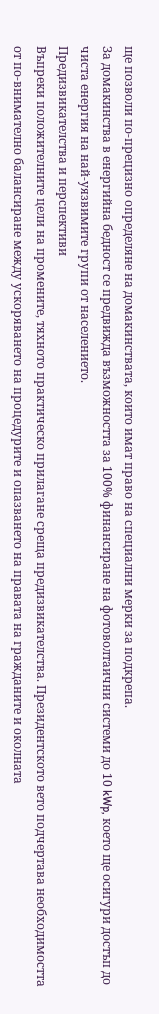ще позволи по-прецизно определяне на домакинствата, които имат право на специални мерки за подкрепа.
За домакинства в енергийна бедност се предвижда възможността за 100% финансиране на фотоволтаични системи до 10 kWp, което ще осигури достъп до чиста енергия на най-уязвимите групи от населението.
Предизвикателства и перспективи
Въпреки положителните цели на промените, тяхното практическо прилагане среща предизвикателства. Президентското вето подчертава необходимостта от по-внимателно балансиране между ускоряването на процедурите и опазването на правата на гражданите и околната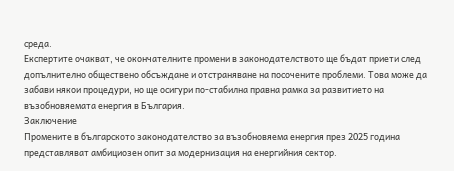среда.
Експертите очакват, че окончателните промени в законодателството ще бъдат приети след допълнително обществено обсъждане и отстраняване на посочените проблеми. Това може да забави някои процедури, но ще осигури по-стабилна правна рамка за развитието на възобновяемата енергия в България.
Заключение
Промените в българското законодателство за възобновяема енергия през 2025 година представляват амбициозен опит за модернизация на енергийния сектор.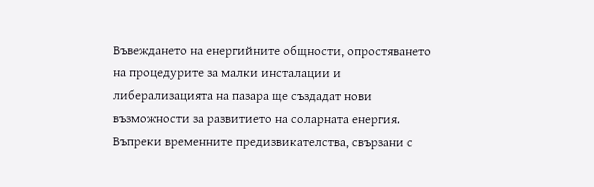Въвеждането на енергийните общности, опростяването на процедурите за малки инсталации и либерализацията на пазара ще създадат нови възможности за развитието на соларната енергия.
Въпреки временните предизвикателства, свързани с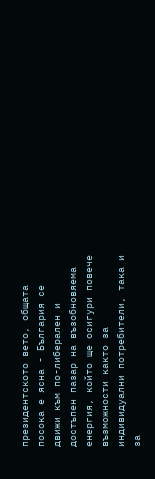президентското вето, общата посока е ясна - България се движи към по-либерален и достъпен пазар на възобновяема енергия, който ще осигури повече възможности както за индивидуални потребители, така и за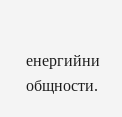енергийни общности.